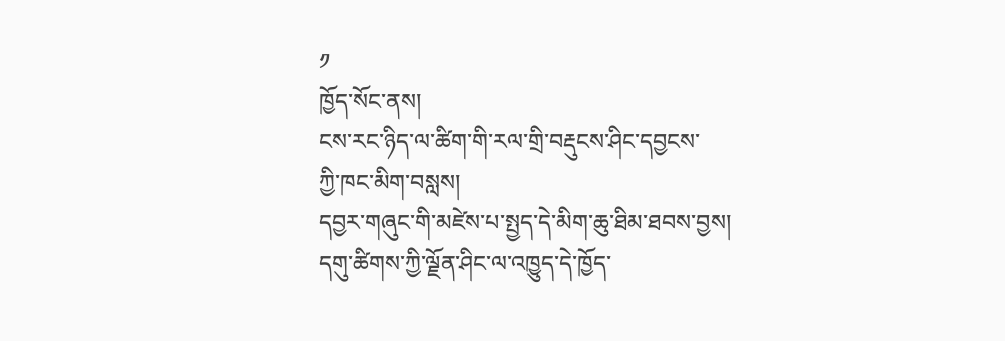༡
ཁྱོད་སོང་ནས།
ངས་རང་ཉིད་ལ་ཚིག་གི་རལ་གྲི་བརྡུངས་ཤིང་དབྱངས་
ཀྱི་ཁང་མིག་བསླས།
དབྱར་གཞུང་གི་མཛེས་པ་སྤྱད་དེ་མིག་ཆུ་ཐིམ་ཐབས་བྱས།
དགུ་ཚིགས་ཀྱི་ལྗོན་ཤིང་ལ་འཁྱུད་དེ་ཁྱོད་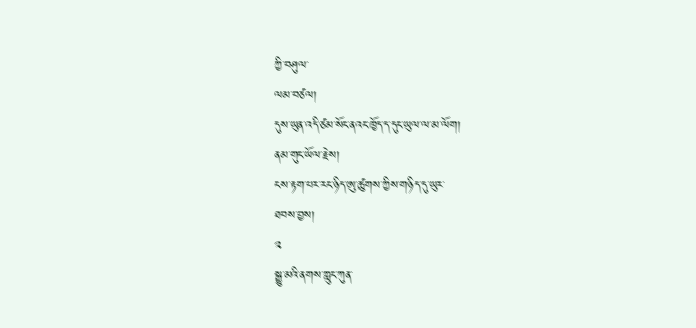ཀྱི་བཤུལ་
ལམ་བཙལ།
དུས་ཡུན་འདི་ཙམ་སོང་ནའང་ཁྱོད་ད་དུང་ཡུལ་ལ་མ་ལོག།
ནམ་གུང་ཡོལ་རྗེས།
ངས་རྟག་པར་རང་ཉིད་ཨུ་ཚུགས་ཀྱིས་གཉིད་དུ་ཡུར་
ཐབས་བྱས།
༢
སྒྱུ་མའི་ནགས་ཀླུང་ཀུན་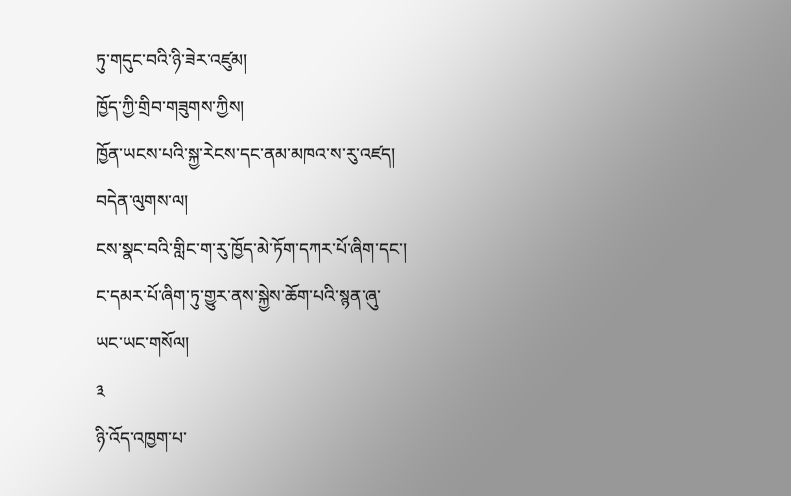ཏུ་གདུང་བའི་ཉི་ཟེར་འཛུམ།
ཁྱོད་ཀྱི་གྲིབ་གཟུགས་ཀྱིས།
ཁྱོན་ཡངས་པའི་སྐྱ་རེངས་དང་ནམ་མཁའ་ས་རུ་འཛད།
བདེན་ལུགས་ལ།
ངས་སྣང་བའི་གླིང་ག་རུ་ཁྱོད་མེ་ཏོག་དཀར་པོ་ཞིག་དང་།
ང་དམར་པོ་ཞིག་ཏུ་གྱུར་ནས་སྐྱེས་ཆོག་པའི་སྙན་ཞུ་
ཡང་ཡང་གསོལ།
༣
ཉི་འོད་འཁྱག་པ་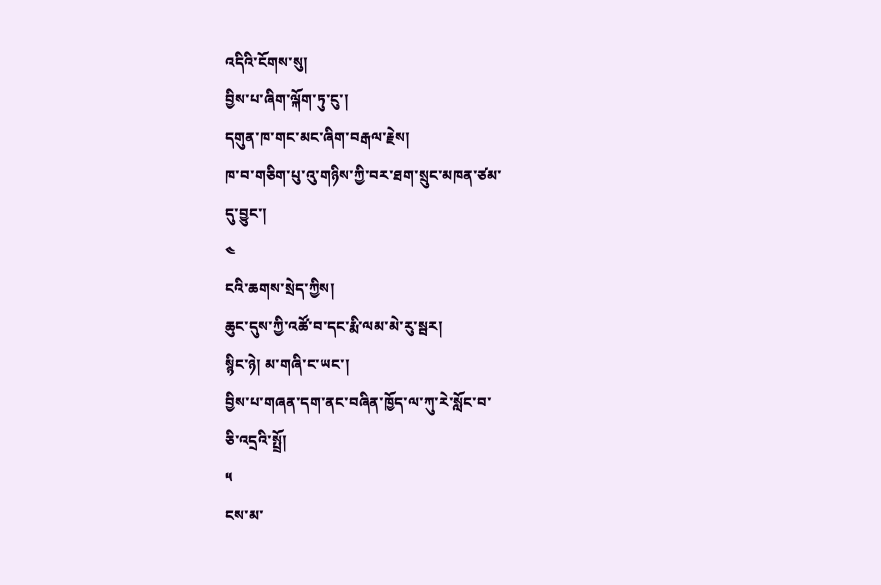འདིའི་ངོགས་སུ།
བྱིས་པ་ཞིག་ལྐོག་ཏུ་ངུ་།
དགུན་ཁ་གང་མང་ཞིག་བརྒལ་རྗེས།
ཁ་བ་གཅིག་པུ་འུ་གཉིས་ཀྱི་བར་ཐག་སྲུང་མཁན་ཙམ་
དུ་བྱུང་།
༤
ངའི་ཆགས་སྲེད་ཀྱིས།
ཆུང་དུས་ཀྱི་འཚོ་བ་དང་རྨི་ལམ་མེ་རུ་སྦར།
སྙིང་ཉེ། མ་གཞི་ང་ཡང་།
བྱིས་པ་གཞན་དག་ནང་བཞིན་ཁྱོད་ལ་ཀུ་རེ་སློང་བ་
ཅི་འདྲའི་སྤྲོ།
༥
ངས་མ་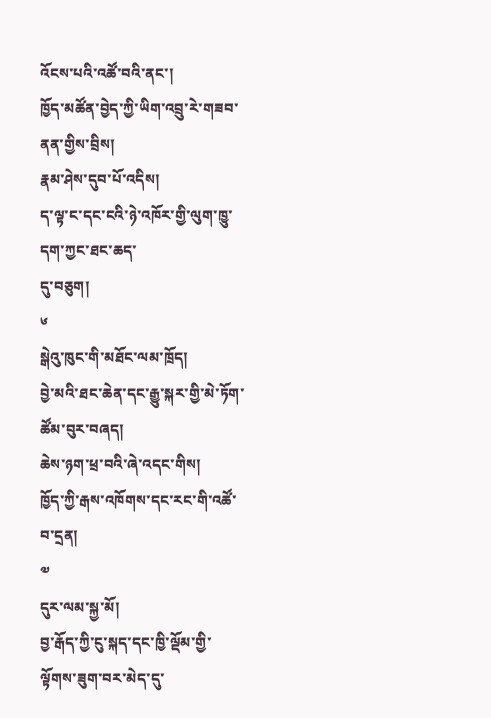འོངས་པའི་འཚོ་བའི་ནང་།
ཁྱོད་མཚོན་བྱེད་ཀྱི་ཡིག་འབྲུ་རེ་གཟབ་ནན་གྱིས་བྲིས།
རྣམ་ཤེས་དུབ་པོ་འདིས།
ད་ལྟ་ང་དང་ངའི་ཉེ་འཁོར་གྱི་ལུག་ཁྱུ་དག་ཀྱང་ཐང་ཆད་
དུ་བཅུག།
༦
སྒེའུ་ཁུང་གི་མཐོང་ལམ་ཁྲོད།
བྱེ་མའི་ཐང་ཆེན་དང་རྒྱུ་སྐར་གྱི་མེ་ཏོག་ཚོམ་བུར་བཞད།
ཆེས་ཉག་ཕྲ་བའི་ཞེ་འདང་གིས།
ཁྱོད་ཀྱི་རྒས་འཁོགས་དང་རང་གི་འཚོ་བ་དྲན།
༧
དུར་ལམ་སྐྱ་མོ།
བྱ་རྒོད་ཀྱི་ངུ་སྐད་དང་ཁྱི་ལྡོམ་གྱི་ལྟོགས་ཟུག་བར་མེད་དུ་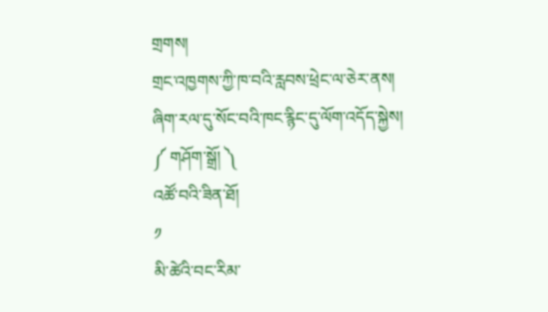གྲགས།
གྲང་འཁྱགས་ཀྱི་ཁ་བའི་རླབས་ཕྲེང་ལ་ཅེར་ནས།
ཞིག་རལ་དུ་སོང་བའི་ཁང་རྙིང་དུ་ལོག་འདོད་སྐྱེས།
༼ གཤོག་སྒྲོ། ༽
འཚོ་བའི་ཟིན་ཐོ།
༡
མི་ཚེའི་བང་རིམ་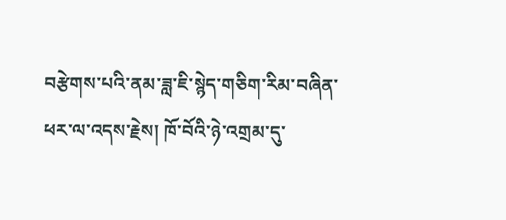བརྩེགས་པའི་ནམ་ཟླ་ཇི་སྙེད་གཅིག་རིམ་བཞིན་ཕར་ལ་འདས་རྗེས། ཁོ་བོའི་ཉེ་འགྲམ་དུ་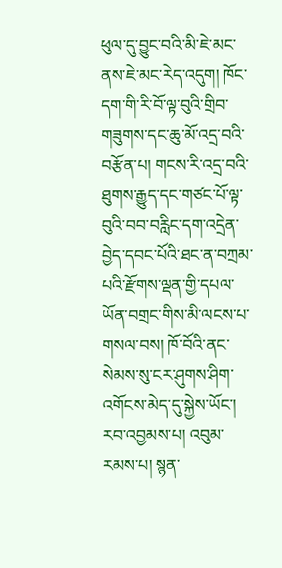ཕུལ་དུ་བྱུང་བའི་མི་ཇེ་མང་ནས་ཇེ་མང་རེད་འདུག། ཁོང་དག་གི་རི་བོ་ལྟ་བུའི་གྲིབ་གཟུགས་དང་ཆུ་མོ་འདྲ་བའི་བརྩོན་པ། གངས་རི་འདྲ་བའི་ཐུགས་རྒྱུད་དང་གཙང་པོ་ལྟ་བུའི་བབ་བརླིང་དག་འདྲེན་བྱེད་དབང་པོའི་ཐང་ན་བཀྲམ་པའི་རྫོགས་ལྡན་གྱི་དཔལ་ཡོན་བགྲང་གིས་མི་ལངས་པ་གསལ་བས། ཁོ་བོའི་ནང་སེམས་སུ་ངར་ཤུགས་ཤིག་འགོངས་མེད་དུ་སྐྱེས་ཡོང་། རབ་འབྱམས་པ། འབུམ་རམས་པ། སྙན་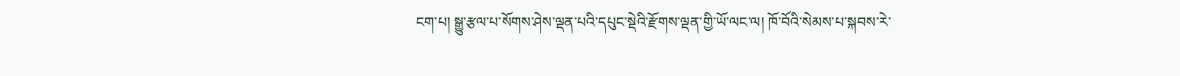ངག་པ། སྒྱུ་རྩལ་པ་སོགས་ཤེས་ལྡན་པའི་དཔུང་སྡེའི་རྫོགས་ལྡན་གྱི་ཡོ་ལང་ལ། ཁོ་བོའི་སེམས་པ་སྐབས་རེ་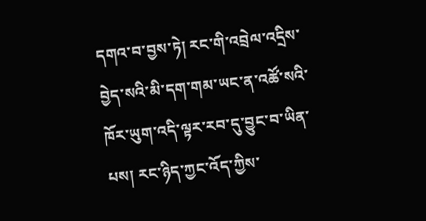དགའ་བ་བྱས་ཏེ། རང་གི་འབྲེལ་འདྲིས་བྱེད་སའི་མི་དག་གམ་ཡང་ན་འཚོ་སའི་ཁོར་ཡུག་འདི་ལྟར་རབ་དུ་བྱུང་བ་ཡིན་པས། རང་ཉིད་ཀྱང་འོད་ཀྱིས་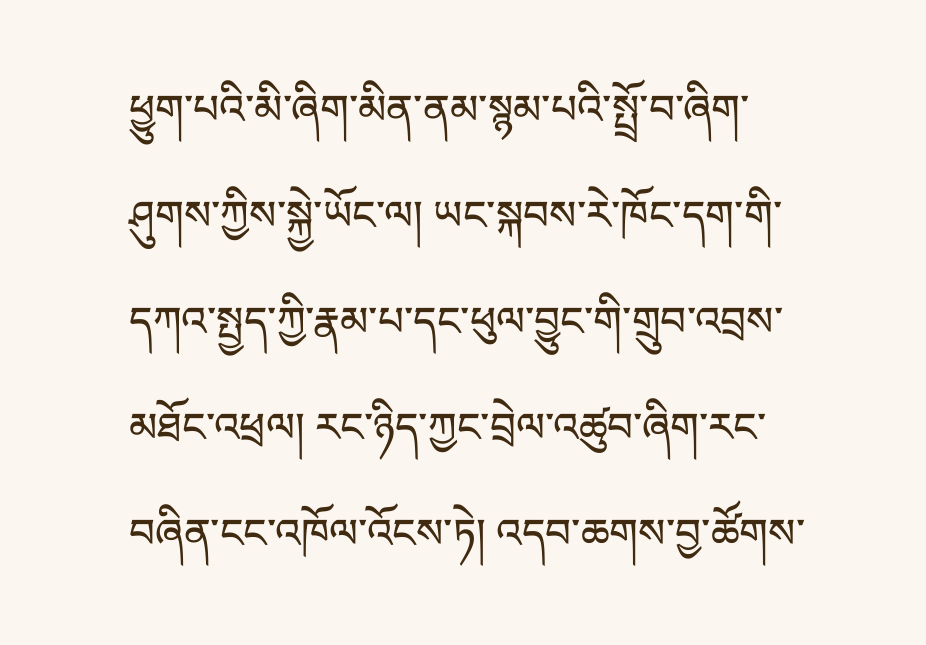ཕྱུག་པའི་མི་ཞིག་མིན་ནམ་སྙམ་པའི་སྤྲོ་བ་ཞིག་ཤུགས་ཀྱིས་སྐྱེ་ཡོང་ལ། ཡང་སྐབས་རེ་ཁོང་དག་གི་དཀའ་སྤྱད་ཀྱི་རྣམ་པ་དང་ཕུལ་བྱུང་གི་གྲུབ་འབྲས་མཐོང་འཕྲལ། རང་ཉིད་ཀྱང་བྲེལ་འཚུབ་ཞིག་རང་བཞིན་ངང་འཁོལ་འོངས་ཏེ། འདབ་ཆགས་བྱ་ཚོགས་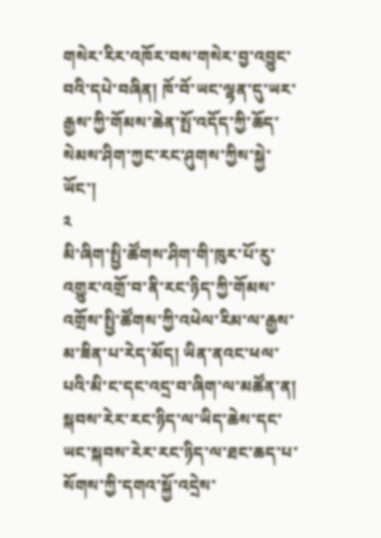གསེར་རིར་འཁོར་བས་གསེར་བྱ་འབྱུང་བའི་དཔེ་བཞིན། ཁོ་བོ་ཡང་ལྷན་དུ་ཡར་རྒྱས་ཀྱི་གོམས་ཆེན་སྤོ་འདོད་ཀྱི་ཆོད་སེམས་ཤིག་ཀྱང་རང་ཤུགས་ཀྱིས་སྐྱེ་ཡོང་།
༢
མི་ཞིག་སྤྱི་ཚོགས་ཤིག་གི་ཁུར་པོ་རུ་འགྱུར་འགྲོ་བ་ནི་རང་ཉིད་ཀྱི་གོམས་འགྲོས་སྤྱི་ཚོགས་ཀྱི་འཕེལ་རིམ་ལ་རྒྱས་མ་ཟིན་པ་རེད་མོད། ཡིན་ནའང་ཕལ་པའི་མི་ང་དང་འདྲ་བ་ཞིག་ལ་མཚོན་ན། སྐབས་རེར་རང་ཉིད་ལ་ཡིད་ཆེས་དང་ཡང་སྐབས་རེར་རང་ཉིད་ལ་ཐང་ཆད་པ་སོགས་ཀྱི་དགའ་སྐྱོ་འདྲེས་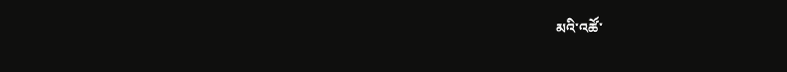མའི་འཚོ་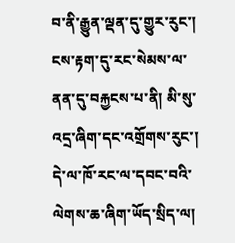བ་ནི་རྒྱུན་ལྡན་དུ་གྱུར་རུང་། ངས་རྟག་དུ་རང་སེམས་ལ་ནན་དུ་བརྐྱངས་པ་ནི། མི་སུ་འདྲ་ཞིག་དང་འགྲོགས་རུང་། དེ་ལ་ཁོ་རང་ལ་དབང་བའི་ལེགས་ཆ་ཞིག་ཡོད་སྲིད་ལ།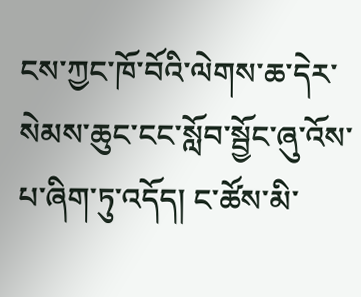ངས་ཀྱང་ཁོ་བོའི་ལེགས་ཆ་དེར་སེམས་ཆུང་ངང་སློབ་སྦྱོང་ཞུ་འོས་པ་ཞིག་ཏུ་འདོད། ང་ཚོས་མི་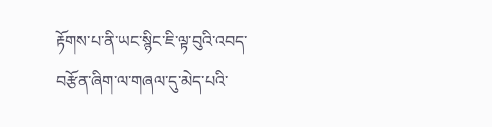རྟོགས་པ་ནི་ཡང་སྙིང་ཇི་ལྟ་བུའི་འབད་བརྩོན་ཞིག་ལ་གཞལ་དུ་མེད་པའི་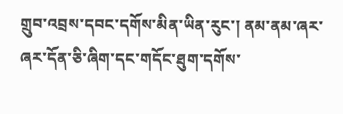གྲུབ་འབྲས་དབང་དགོས་མིན་ཡིན་རུང་། ནམ་ནམ་ཞར་ཞར་དོན་ཅི་ཞིག་དང་གདོང་ཐུག་དགོས་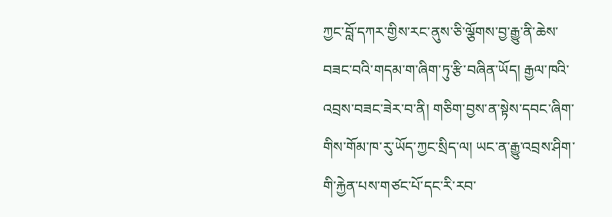ཀྱང་བློ་དཀར་གྱིས་རང་ནུས་ཅི་ལྕོགས་བྱ་རྒྱུ་ནི་ཆེས་བཟང་བའི་གདམ་ག་ཞིག་ཏུ་རྩི་བཞིན་ཡོད། རྒྱལ་ཁའི་འབྲས་བཟང་ཟེར་བ་ནི། གཅིག་བྱས་ན་སྟེས་དབང་ཞིག་གིས་གོམ་ཁ་རུ་ཡོད་ཀྱང་སྲིད་ལ། ཡང་ན་རྒྱུ་འབྲས་ཤིག་གི་རྐྱེན་པས་གཙང་པོ་དང་རི་རབ་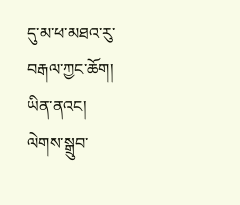དུ་མ་ཕ་མཐའ་རུ་བརྒལ་ཀྱང་ཆོག། ཡིན་ནའང། ལེགས་སྒྲུབ་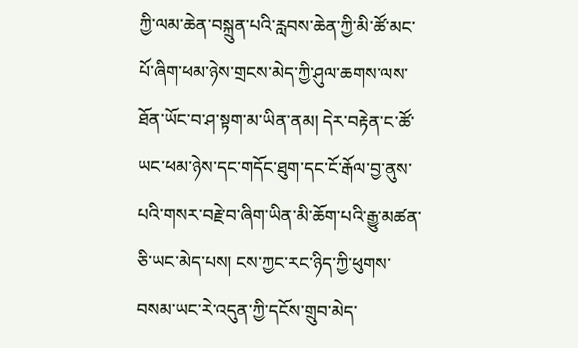ཀྱི་ལམ་ཆེན་བསྐྲུན་པའི་རླབས་ཆེན་ཀྱི་མི་ཚོ་མང་པོ་ཞིག་ཕམ་ཉེས་གྲངས་མེད་ཀྱི་ཤུལ་ཆགས་ལས་ཐོན་ཡོང་བ་ཤ་སྟག་མ་ཡིན་ནམ། དེར་བརྟེན་ང་ཚོ་ཡང་ཕམ་ཉེས་དང་གདོང་ཐུག་དང་ངོ་རྒོལ་བྱ་ནུས་པའི་གསར་བརྗེ་བ་ཞིག་ཡིན་མི་ཆོག་པའི་རྒྱུ་མཚན་ཅི་ཡང་མེད་པས། ངས་ཀྱང་རང་ཉིད་ཀྱི་ཕུགས་བསམ་ཡང་རེ་འདུན་ཀྱི་དངོས་གྲུབ་མེད་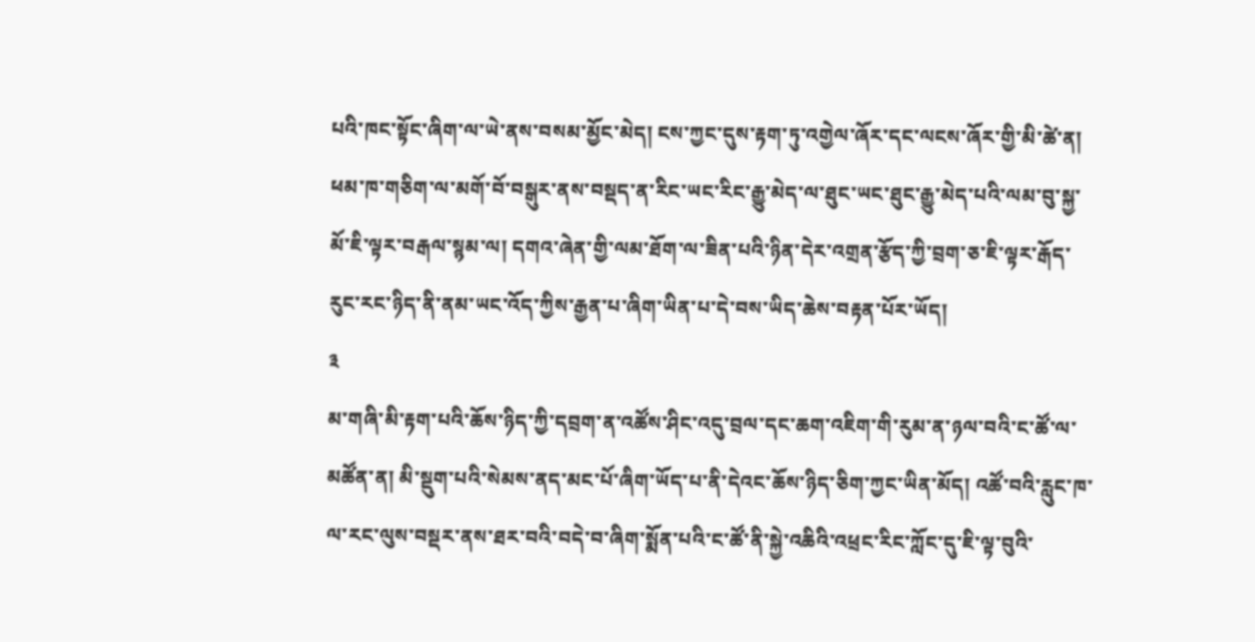པའི་ཁང་སྟོང་ཞིག་ལ་ཡེ་ནས་བསམ་མྱོང་མེད། ངས་ཀྱང་དུས་རྟག་ཏུ་འགྱེལ་ཞོར་དང་ལངས་ཞོར་གྱི་མི་ཚེ་ན། ཕམ་ཁ་གཅིག་ལ་མགོ་བོ་བསྒུར་ནས་བསྡད་ན་རིང་ཡང་རིང་རྒྱུ་མེད་ལ་ཐུང་ཡང་ཐུང་རྒྱུ་མེད་པའི་ལམ་བུ་སྐྱ་མོ་ཇི་ལྟར་བརྒལ་སྙམ་ལ། དགའ་ཞེན་གྱི་ལམ་ཐོག་ལ་ཟིན་པའི་ཉིན་དེར་འགྲན་རྩོད་ཀྱི་བྲག་ཅ་ཇི་ལྟར་རྒོད་རུང་རང་ཉིད་ནི་ནམ་ཡང་འོད་ཀྱིས་རྒྱན་པ་ཞིག་ཡིན་པ་དེ་བས་ཡིད་ཆེས་བརྟན་པོར་ཡོད།
༣
མ་གཞི་མི་རྟག་པའི་ཆོས་ཉིད་ཀྱི་དབྲག་ན་འཚོས་ཤིང་འདུ་བྲལ་དང་ཆག་འཇིག་གི་རུམ་ན་ཉལ་བའི་ང་ཚོ་ལ་མཚོན་ན། མི་སྡུག་པའི་སེམས་ནད་མང་པོ་ཞིག་ཡོད་པ་ནི་དེའང་ཆོས་ཉིད་ཅིག་ཀྱང་ཡིན་མོད། འཚོ་བའི་རླུང་ཁ་ལ་རང་ལུས་བསྡར་ནས་ཐར་བའི་བདེ་བ་ཞིག་སྨོན་པའི་ང་ཚོ་ནི་སྐྱེ་འཆིའི་འཕྲང་རིང་ཀློང་དུ་ཇི་ལྟ་བུའི་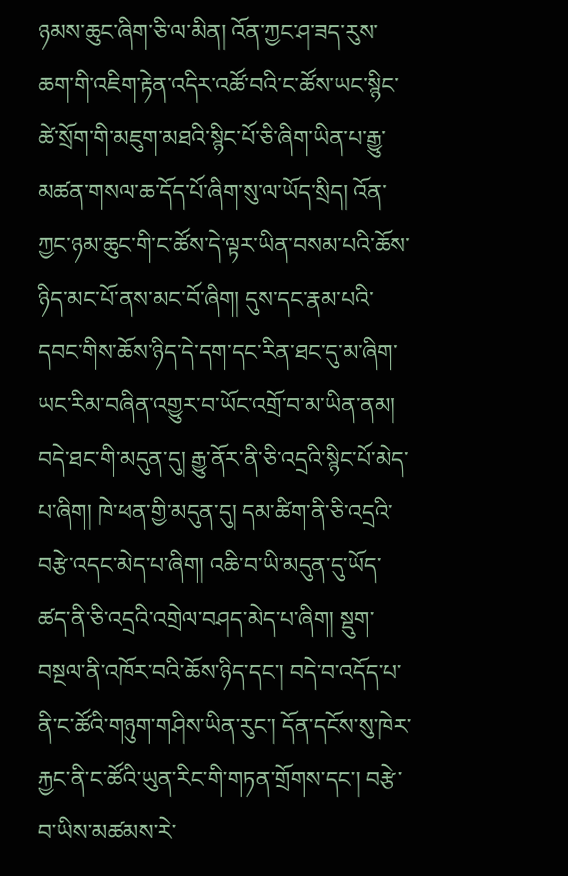ཉམས་ཆུང་ཞིག་ཅི་ལ་མིན། འོན་ཀྱང་ཤ་ཟད་རུས་ཆག་གི་འཇིག་རྟེན་འདིར་འཚོ་བའི་ང་ཚོས་ཡང་སྙིང་ཚེ་སྲོག་གི་མཇུག་མཐའི་སྙིང་པོ་ཅི་ཞིག་ཡིན་པ་རྒྱུ་མཚན་གསལ་ཆ་དོད་པོ་ཞིག་སུ་ལ་ཡོད་སྲིད། འོན་ཀྱང་ཉམ་ཆུང་གི་ང་ཚོས་དེ་ལྟར་ཡིན་བསམ་པའི་ཆོས་ཉིད་མང་པོ་ནས་མང་བོ་ཞིག། དུས་དང་རྣམ་པའི་དབང་གིས་ཆོས་ཉིད་དེ་དག་དང་རིན་ཐང་དུ་མ་ཞིག་ཡང་རིམ་བཞིན་འགྱུར་བ་ཡོང་འགྲོ་བ་མ་ཡིན་ནམ། བདེ་ཐང་གི་མདུན་དུ། རྒྱུ་ནོར་ནི་ཅི་འདྲའི་སྙིང་པོ་མེད་པ་ཞིག། ཁེ་ཕན་གྱི་མདུན་དུ། དམ་ཚིག་ནི་ཅི་འདྲའི་བརྩེ་འདང་མེད་པ་ཞིག། འཆི་བ་ཡི་མདུན་དུ་ཡོད་ཚད་ནི་ཅི་འདྲའི་འགྲེལ་བཤད་མེད་པ་ཞིག། སྡུག་བསྔལ་ནི་འཁོར་བའི་ཆོས་ཉིད་དང་། བདེ་བ་འདོད་པ་ནི་ང་ཚོའི་གཉུག་གཤིས་ཡིན་རུང་། དོན་དངོས་སུ་ཁེར་རྐྱང་ནི་ང་ཚོའི་ཡུན་རིང་གི་གཏན་གྲོགས་དང་། བརྩེ་བ་ཡིས་མཚམས་རེ་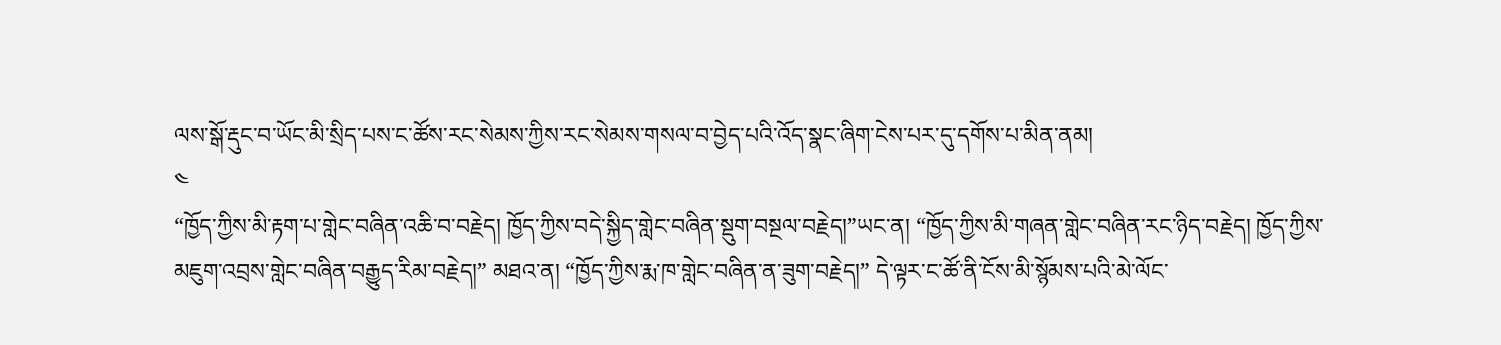ལས་སྒོ་རྡུང་བ་ཡོང་མི་སྲིད་པས་ང་ཚོས་རང་སེམས་ཀྱིས་རང་སེམས་གསལ་བ་བྱེད་པའི་འོད་སྣང་ཞིག་ངེས་པར་དུ་དགོས་པ་མིན་ནམ།
༤
“ཁྱོད་ཀྱིས་མི་རྟག་པ་གླེང་བཞིན་འཆི་བ་བརྗེད། ཁྱོད་ཀྱིས་བདེ་སྐྱིད་གླེང་བཞིན་སྡུག་བསྔལ་བརྗེད།”ཡང་ན། “ཁྱོད་ཀྱིས་མི་གཞན་གླེང་བཞིན་རང་ཉིད་བརྗེད། ཁྱོད་ཀྱིས་མཇུག་འབྲས་གླེང་བཞིན་བརྒྱུད་རིམ་བརྗེད།” མཐའ་ན། “ཁྱོད་ཀྱིས་རྨ་ཁ་གླེང་བཞིན་ན་ཟུག་བརྗེད།” དེ་ལྟར་ང་ཚོ་ནི་ངོས་མི་སྙོམས་པའི་མེ་ལོང་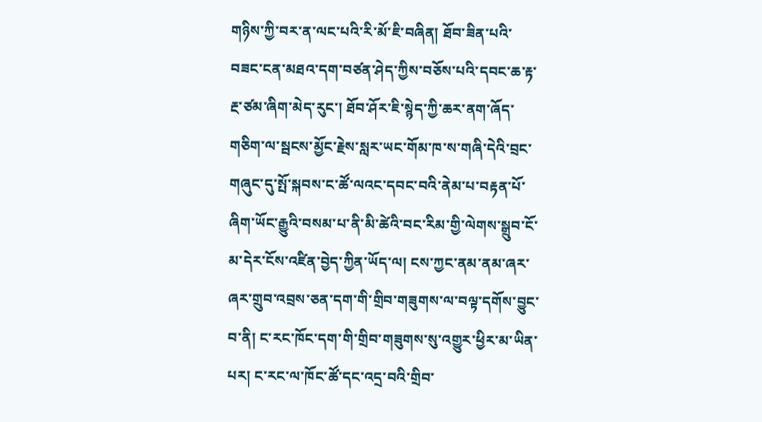གཉིས་ཀྱི་བར་ན་ལང་པའི་རི་མོ་ཇི་བཞིན། ཐོབ་ཟིན་པའི་བཟང་ངན་མཐའ་དག་བཙན་ཤེད་ཀྱིས་བཅོས་པའི་དབང་ཆ་རྟ་རྔ་ཙམ་ཞིག་མེད་རུང་། ཐོབ་ཤོར་ཇི་སྙེད་ཀྱི་ཆར་ནག་ཞོད་གཅིག་ལ་སྦངས་མྱོང་རྗེས་སླར་ཡང་གོམ་ཁ་ས་གཞི་དེའི་བྲང་གཞུང་དུ་སྤོ་སྐབས་ང་ཚོ་ལའང་དབང་བའི་ནེམ་པ་བརྟན་པོ་ཞིག་ཡོང་རྒྱུའི་བསམ་པ་ནི་མི་ཚེའི་བང་རིམ་གྱི་ལེགས་སྒྲུབ་ངོ་མ་དེར་ངོས་འཛིན་བྱེད་ཀྱིན་ཡོད་ལ། ངས་ཀྱང་ནམ་ནམ་ཞར་ཞར་གྲུབ་འབྲས་ཅན་དག་གི་གྲིབ་གཟུགས་ལ་བལྟ་དགོས་བྱུང་བ་ནི། ང་རང་ཁོང་དག་གི་གྲིབ་གཟུགས་སུ་འགྱུར་ཕྱིར་མ་ཡིན་པར། ང་རང་ལ་ཁོང་ཚོ་དང་འདྲ་བའི་གྲིབ་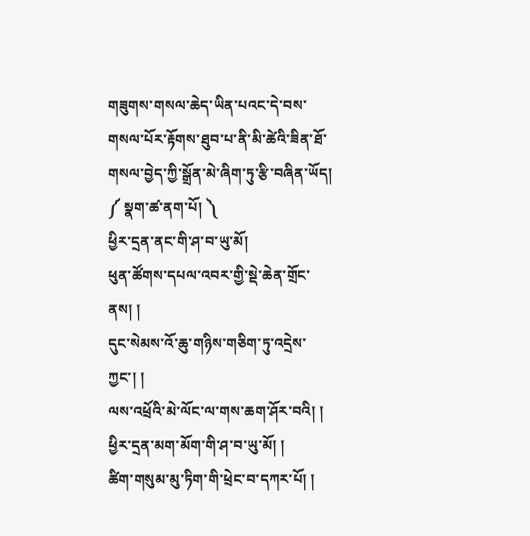གཟུགས་གསལ་ཆེད་ཡིན་པའང་དེ་བས་གསལ་པོར་རྟོགས་ཐུབ་པ་ནི་མི་ཚེའི་ཟིན་ཐོ་གསལ་བྱེད་ཀྱི་སྒྲོན་མེ་ཞིག་ཏུ་རྩི་བཞིན་ཡོད།
༼ སྣག་ཚ་ནག་པོ། ༽
ཕྱིར་དྲན་ནང་གི་ཤ་བ་ཡུ་མོ།
ཕུན་ཚོགས་དཔལ་འབར་གྱི་སྡེ་ཆེན་གྲོང་ནས། །
དུང་སེམས་འོ་ཆུ་གཉིས་གཅིག་ཏུ་འདྲེས་ཀྱང་། །
ལས་འཕྲོའི་མེ་ལོང་ལ་གས་ཆག་ཤོར་བའི། །
ཕྱིར་དྲན་མག་མོག་གི་ཤ་བ་ཡུ་མོ། །
ཚིག་གསུམ་མུ་ཏིག་གི་ཕྲེང་བ་དཀར་པོ། །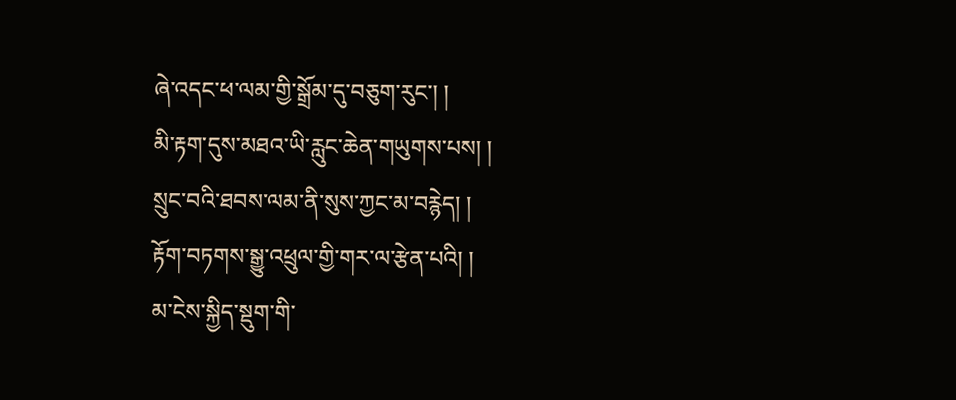ཞེ་འདང་ཕ་ལམ་གྱི་སྒྲོམ་དུ་བཅུག་རུང་། །
མི་རྟག་དུས་མཐའ་ཡི་རླུང་ཆེན་གཡུགས་པས། །
སྲུང་བའི་ཐབས་ལམ་ནི་སུས་ཀྱང་མ་བརྙེད། །
རྟོག་བཏགས་སྒྱུ་འཕྲུལ་གྱི་གར་ལ་རྩེན་པའི། །
མ་ངེས་སྐྱིད་སྡུག་གི་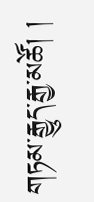གཏམ་རྒྱུད་རྒྱ་མཚོ། །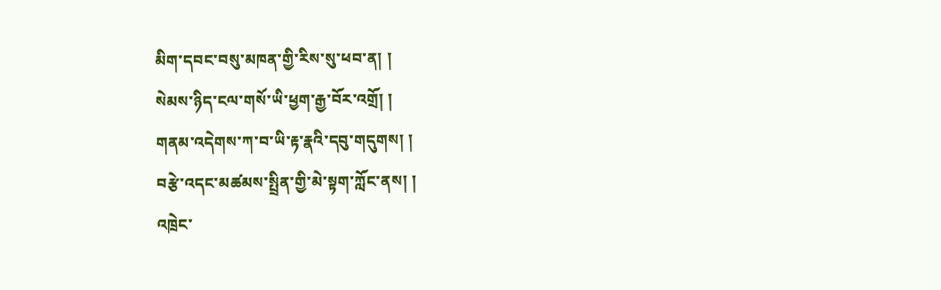མིག་དབང་བསུ་མཁན་གྱི་རིས་སུ་ཕབ་ན། །
སེམས་ཉིད་ངལ་གསོ་ཡི་ཕྱག་རྒྱ་བོར་འགྲོ། །
གནམ་འདེགས་ཀ་བ་ཡི་རྟ་རྣའི་དབུ་གདུགས། །
བརྩེ་འདང་མཚམས་སྤྲིན་གྱི་མེ་སྟག་ཀློང་ནས། །
འཁྲེང་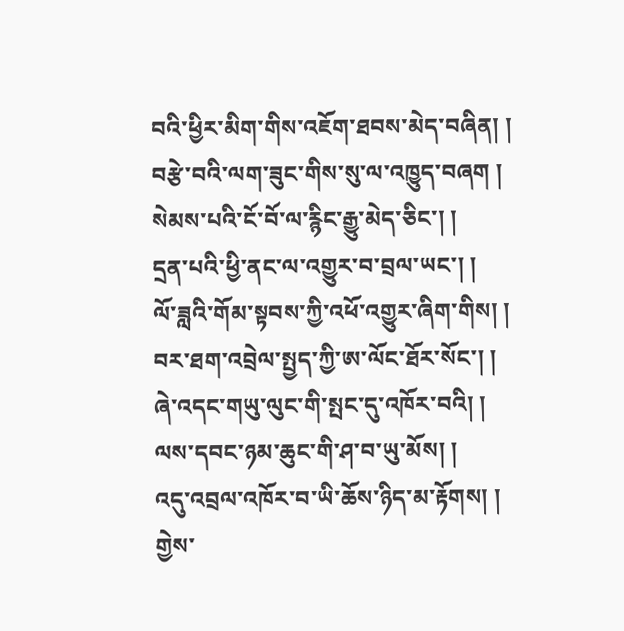བའི་ཕྱིར་མིག་གིས་འཇོག་ཐབས་མེད་བཞིན། །
བརྩེ་བའི་ལག་ཟུང་གིས་སུ་ལ་འཁྱུད་བཞག །
སེམས་པའི་ངོ་བོ་ལ་རྙིང་རྒྱུ་མེད་ཅིང་། །
དྲན་པའི་ཕྱི་ནང་ལ་འགྱུར་བ་བྲལ་ཡང་། །
ལོ་ཟླའི་གོམ་སྟབས་ཀྱི་འཕོ་འགྱུར་ཞིག་གིས། །
བར་ཐག་འབྲེལ་སྤྱད་ཀྱི་ཨ་ལོང་ཐོར་སོང་། །
ཞེ་འདང་གཡུ་ལུང་གི་སྤང་དུ་འཁོར་བའི། །
ལས་དབང་ཉམ་ཆུང་གི་ཤ་བ་ཡུ་མོས། །
འདུ་འབྲལ་འཁོར་བ་ཡི་ཆོས་ཉིད་མ་རྟོགས། །
གྱེས་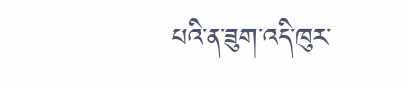པའི་ན་ཟུག་འདི་ཁུར་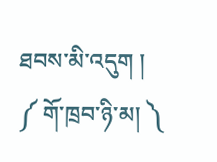ཐབས་མི་འདུག །
༼ གོ་ཁྲབ་ཉི་མ། ༽